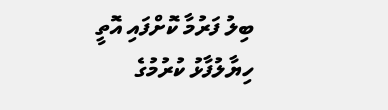ބިލު ފަރުމާ ކޮށްފައި އޮތީ ހިޔާލުފާޅު ކުރުމުގެ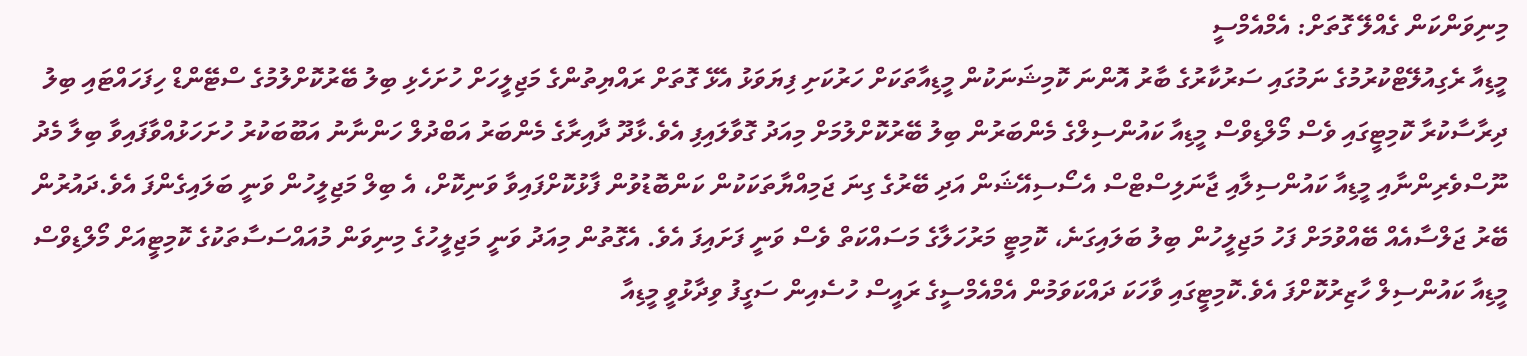މިނިވަންކަން ގެއްލޭ ގޮތަށް: އެމްއެމްސީ
މީޑިއާ ރެގިއުލޭޓްކުރުމުގެ ނަމުގައި ސަރުކާރުގެ ބާރު އޮންނަ ކޮމިޝަނަކުން މީޑިއާތަކަށް ހަރުކަށި ފިޔަވަޅު އެޅޭ ގޮތަށް ރައްޔިތުންގެ މަޖިލީހަށް ހުށަހެޅި ބިލު ބޭރުކޮށްލުމުގެ ސްޓޭންޑް ހިފަހައްޓައި ބިލު ދިރާސާކުރާ ކޮމިޓީގައި ވެސް މޯލްޑިވްސް މީޑިއާ ކައުންސިލްގެ މެންބަރުން ބިލު ބޭރުކޮށްލުމަށް މިއަދު ގޮވާލައިފި އެވެ.ޅާދޫ ދާއިރާގެ މެންބަރު އަބްދުލް ހަންނާނު އަބޫބަކުރު ހުށަހަޅުއްވާފައިވާ ބިލާ މެދު ނޫސްވެރިންނާއި މީޑިއާ ކައުންސިލާއި ޖާނަލިސްޓްސް އެސޯސިއޭޝަން އަދި ބޭރުގެ ގިނަ ޖަމިއްޔާތަކަކުން ކަންބޮޑުވުން ފާޅުކޮށްފައިވާ ވަނިކޮށް، އެ ބިލް މަޖިލީހުން ވަނީ ބަލައިގެންފަ އެވެ.ދައުރުން ބޭރު ޖަލްސާއެއް ބޭއްވުމަށް ފަހު މަޖިލީހުން ބިލު ބަލައިގަނެ، ކޮމިޓީ މަރުހަލާގެ މަސައްކަތް ވެސް ވަނީ ފަށައިފަ އެވެ. އެގޮތުން މިއަދު ވަނީ މަޖިލީހުގެ މިނިވަން މުއައްސަސާތަކުގެ ކޮމިޓީއަށް މޯލްޑިވްސް މީޑިއާ ކައުންސިލް ހާޒިރުކޮށްފަ އެވެ.ކޮމިޓީގައި ވާހަކަ ދައްކަވަމުން އެމްއެމްސީގެ ރައީސް ހުސެއިން ސަގީފު ވިދާޅުވީ މީޑިއާ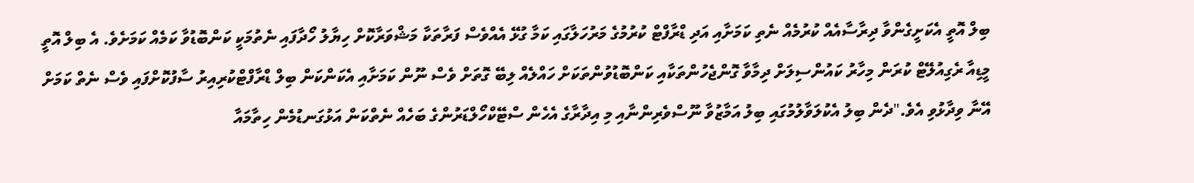ބިލް އޮތީ އެކަށީގެންވާ ދިރާސާއެއް ކުރުމެއް ނެތި ކަމަށާއި އަދި ޑްރާފްޓް ކުރުމުގެ މަރުހަލާގައި ކަމާ ގުޅޭ އެއްވެސް ފަރާތަކާ މަޝްވަރާކޮށް ހިޔާލު ހޯދާފައި ނެތުމަކީ ކަންބޮޑުވާ ކަމެއް ކަމަށެވެ. އެ ބިލް އޮތީ މީޑިއާ ރެގިއުލޭޓް ކުރަން މިހާރު ކައުންސިލަށް ދިމާވާ ގޮންޖެހުންތަކާއި ކަންބޮޑުވުންތަކަށް ހައްލެއް ލިބޭ ގޮތަށް ވެސް ނޫން ކަމަށާއި އެކަންކަން ބިލް ޑްރާފްޓްކުރިއިރު ސާފުކޮށްފައި ވެސް ނެތް ކަމަށް އޭނާ ވިދާޅުވި އެވެ."ދެން ބިލު އެކުލަވާލުމުގައި ބިލު އަމާޒުވާ ނޫސްވެރިންނާއި މި އިދާރާގެ އެހެން ސްޓޭކްހޯލްޑަރުންގެ ބަހެއް ނެތްކަން އަޅުގަނޑުމެން ހިތާމައާ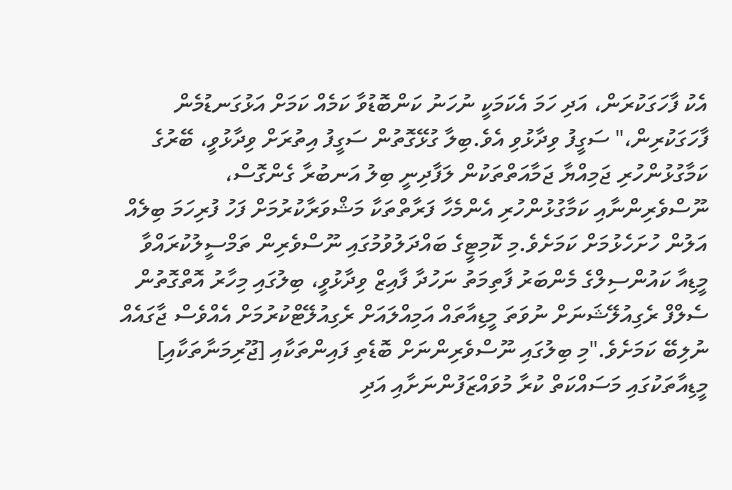އެކު ފާހަގަކުރަން، އަދި ހަމަ އެކަމަކީ ނުހަނު ކަންބޮޑުވާ ކަމެއް ކަމަށް އަޅުގަނޑުމެން ފާހަގަކުރިން،" ސަގީފު ވިދާޅުވި އެވެ.ބިލާ ގުޅޭގޮތުން ސަގީފު އިތުރަށް ވިދާޅުވީ، ބޭރުގެ ކަމާގުޅުންހުރި ޖަމިއްޔާ ޖަމާއަތްތަކުން ލަފާދިނީ ބިލު އަނބުރާ ގެންގޮސް، ނޫސްވެރިންނާއި ކަމާގުޅުންހުރި އެންމެހާ ފަރާތްތަކާ މަޝްވަރާކުރުމަށް ފަހު ފުރިހަމަ ބިލެއް އަލުން ހުށަހެޅުމަށް ކަމަށެވެ.މި ކޮމިޓީގެ ބައްދަލުވުމުގައި ނޫސްވެރިން ތަމްސީލުކުރައްވާ މީޑިއާ ކައުންސިލްގެ މެންބަރު ފާތިމަތު ނަހުދާ ފާއިޒް ވިދާޅުވީ، ބިލުގައި މިހާރު އޮތްގޮތުން ސެލްފް ރެގިއުލޭޝަނަށް ނުވަތަ މީޑިއާތައް އަމިއްލައަށް ރެގިއުލޭޓްކުރުމަށް އެއްވެސް ޖާގައެއް ނުލިބޭ ކަމަށެވެ."މި ބިލުގައި ނޫސްވެރިންނަށް ބޮޑެތި ފައިންތަކާއި [ޖޫރިމަނާތަކާއި] މީޑިއާތަކުގައި މަސައްކަތް ކުރާ މުވައްޒަފުންނަށާއި އަދި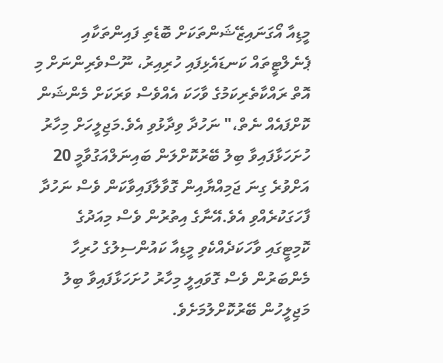މީޑިއާ އޯގަނައިޒޭޝަންތަކަށް ބޮޑެތި ފައިންތަކާއި ޕެނެލްޓީތައް ކަނޑައެޅިފައި ހުރިއިރު، ނޫސްވެރިންނަށް މި އޮތް ރައްކާތެރިކަމުގެ ވާހަކަ އެއްވެސް ވަރަކަށް މެންޝަން ކޮށްފައެއް ނެތް،" ނަހުދާ ވިދާޅުވި އެވެ.މަޖިލީހަށް މިހާރު ހުށަހަޅާފައިވާ ބިލު ބޭރުކޮށްލަން ބައިނަލްއަގުވާމީ 20 އަށްވުރެ ގިނަ ޖަމިއްޔާއިން ގޮވާލާފައިވާކަން ވެސް ނަހުދާ ފާހަގަކުރެއްވި އެވެ.އޭނާގެ އިތުރުން ވެސް މިއަދުގެ ކޮމިޓީގައި ވާހަކަދެއްކެވި މީޑިއާ ކައުންސިލުގެ ހުރިހާ މެންބަރުން ވެސް ގޮވައިލީ މިހާރު ހުށަހަޅާފައިވާ ބިލު މަޖިލީހުން ބޭރުކޮށްލުމަށެވެ.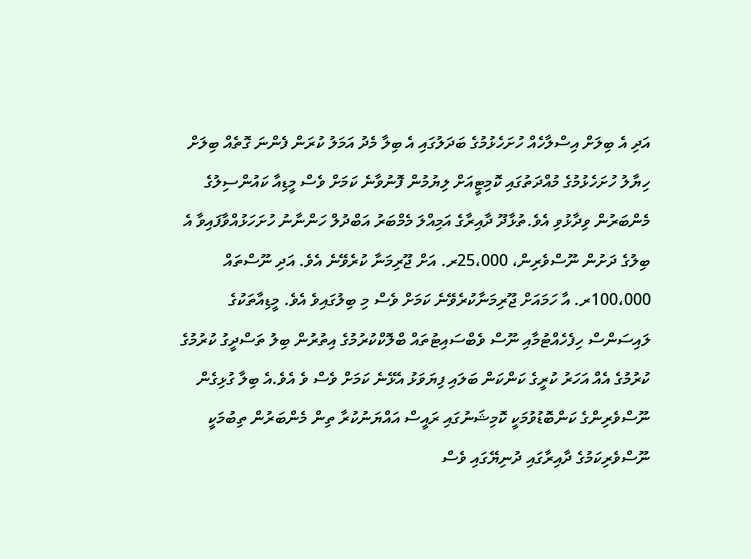އަދި އެ ބިލަށް އިސްލާހެއް ހުށަހެޅުމުގެ ބަދަލުގައި އެ ބިލާ މެދު އަމަލު ކުރަން ފެންނަ ގޮތެއް ބިލަށް ހިޔާލު ހުށަހެޅުމުގެ މުއްދަތުގައި ކޮމިޓީއަށް ލިޔުމުން ފޮނުވާނެ ކަމަށް ވެސް މީޑިއާ ކައުންސިލުގެ މެންބަރުން ވިދާޅުވި އެވެ.ތުޅާދޫ ދާއިރާގެ އަމިއްލަ މެމްބަރު އަބްދުލް ހަންނާނު ހުށަހަޅުއްވާފައިވާ އެ ބިލުގެ ދަށުން ނޫސްވެރިން، 25،000ރ. އަށް ޖޫރިމަނާ ކުރެވޭނެ އެވެ. އަދި ނޫސްތައް 100،000ރ. އާ ހަމައަށް ޖޫރިމަނާކުރެވޭނެ ކަމަށް ވެސް މި ބިލުގައިވެ އެވެ. މީޑިއާތަކުގެ ލައިސަންސް ހިފެހެއްޓުމާއި ނޫސް ވެބްސައިޓުތައް ބްލޮކްކުރުމުގެ އިތުރުން ބިލު ތަސްދީގު ކުރުމުގެ ކުރުމުގެ އެއް އަހަރު ކުރީގެ ކަންކަން ބަލައި ފިޔަވަޅު އެޅޭނެ ކަމަށް ވެސް ވެ އެވެ.އެ ބިލާ ގުޅިގެން ނޫސްވެރިންގެ ކަންބޮޑުވުމަކީ ކޮމިޝަނުގައި ރައީސް އައްޔަނުކުރާ ތިން މެންބަރުން ތިބުމަކީ ނޫސްވެރިކަމުގެ ދާއިރާގައި ދުނިޔޭގައި ވެސް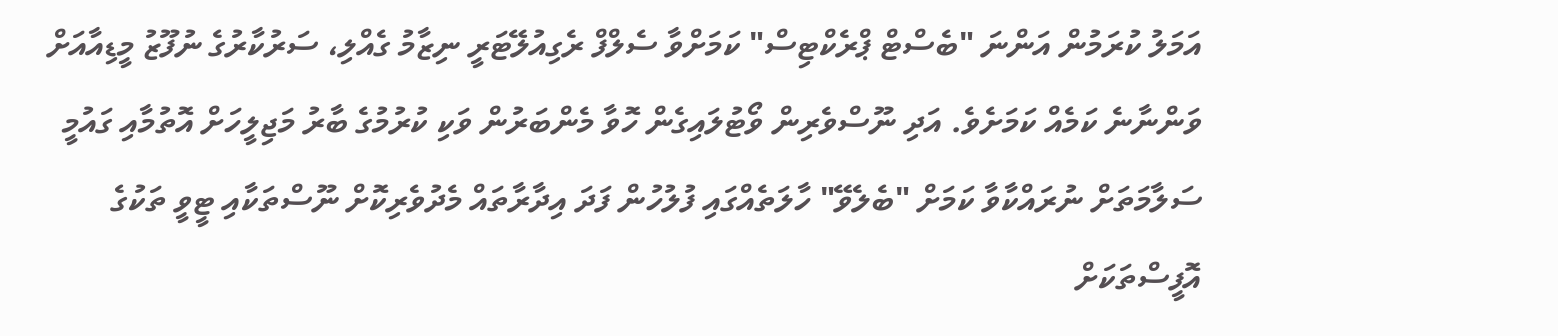އަމަލު ކުރަމުން އަންނަ "ބެސްޓް ޕްރެކްޓިސް" ކަމަށްވާ ސެލްފް ރެގިއުލޭޓަރީ ނިޒާމު ގެއްލި، ސަރުކާރުގެ ނުފޫޒު މީޑިއާއަށް ވަންނާނެ ކަމެއް ކަމަށެވެ. އަދި ނޫސްވެރިން ވޯޓުލައިގެން ހޮވާ މެންބަރުން ވަކި ކުރުމުގެ ބާރު މަޖިލީހަށް އޮތުމާއި ގައުމީ ސަލާމަތަށް ނުރައްކާވާ ކަމަށް "ބެލެވޭ" ހާލަތެއްގައި ފުލުހުން ފަދަ އިދާރާތައް މެދުވެރިކޮށް ނޫސްތަކާއި ޓީވީ ތަކުގެ އޮފީސްތަކަށް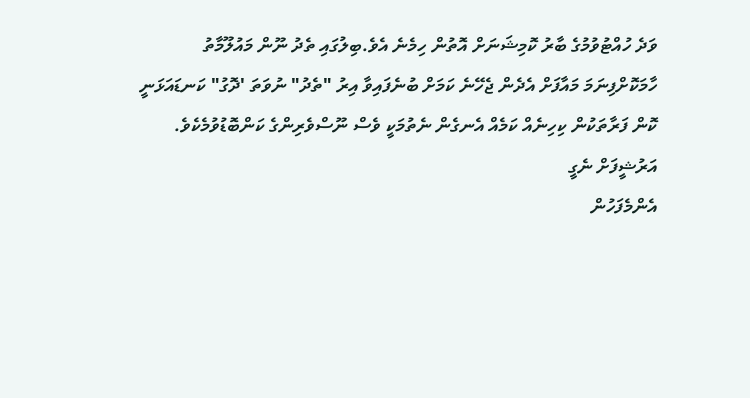ވަދެ ހުއްޓުވުމުގެ ބާރު ކޮމިޝަނަށް އޮތުން ހިމެނެ އެވެ.ބިލުގައި ތެދު ނޫން މައުލޫމާތު ހާމަކޮށްފިނަމަ މައާފަށް އެދެން ޖެހޭނެ ކަމަށް ބުނެފައިވާ އިރު "ތެދު" ނުވަތަ 'ދޮގު" ކަނޑައަޅަނީ ކޮން ފަރާތަކުން ކިހިނެއް ކަމެއް އެނގެން ނެތުމަކީ ވެސް ނޫސްވެރިންގެ ކަންބޮޑުވުމެކެވެ.
އަރުޝީފަށް ނެގީ
އެންމެފަހުން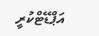އަޕްޑޭޓްކުރީ